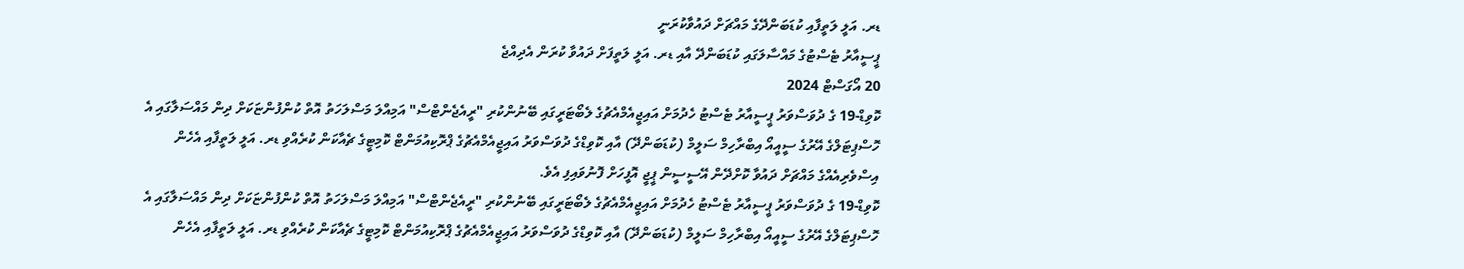ޑރ. އަލީ ލަތީފާއި ކުޑަބަންދޭގެ މައްޗަށް ދައުވާކުރަނީ
ޕީސީއާރު ޓެސްޓުގެ މައްސާލަގައި ކުޑަބަންދޭ އާއި ޑރ. އަލީ ލަތީފަށް ދައުވާ ކުރަން އެދިއްޖެ
20 އޯގަސްޓް 2024
ކޮވިޑް-19 ގެ ދުވަސްވަރު ޕީސީއާރު ޓެސްޓު ހެދުމަށް އައިޖީއެމްއެޗުގެ ލެބޯޓަރީގައި ބޭނުންކުރި "ރީއެޖެންޓްސް" އަމިއްލަ މަސްލަހަތު އޮތް ކުންފުންޏަކަށް ދިން މައްސަލާގައި އެ ހޮސްޕިޓަލްގެ އޭރުގެ ސީއީއޯ އިބްރާހިމް ސަލީމް (ކުޑަބަންދޭ) އާއި ކޮވިޑްގެ ދުވަސްވަރު އައިޖީއެމްއެޗުގެ ޕްރޮކިއުމަންޓް ކޮމިޓީގެ ޗެއާކަން ކުރެއްވި ޑރ. އަލީ ލަތީފާއި އެހެން އިސްވެރިއެއްގެ މައްޗަށް ދައުވާ ކޮށްދޭން އޭސީސީން ޕީޖީ އޮފީހަށް ފޮނުވައިފި އެވެ.
ކޮވިޑް-19 ގެ ދުވަސްވަރު ޕީސީއާރު ޓެސްޓު ހެދުމަށް އައިޖީއެމްއެޗުގެ ލެބޯޓަރީގައި ބޭނުންކުރި "ރީއެޖެންޓްސް" އަމިއްލަ މަސްލަހަތު އޮތް ކުންފުންޏަކަށް ދިން މައްސަލާގައި އެ ހޮސްޕިޓަލްގެ އޭރުގެ ސީއީއޯ އިބްރާހިމް ސަލީމް (ކުޑަބަންދޭ) އާއި ކޮވިޑްގެ ދުވަސްވަރު އައިޖީއެމްއެޗުގެ ޕްރޮކިއުމަންޓް ކޮމިޓީގެ ޗެއާކަން ކުރެއްވި ޑރ. އަލީ ލަތީފާއި އެހެން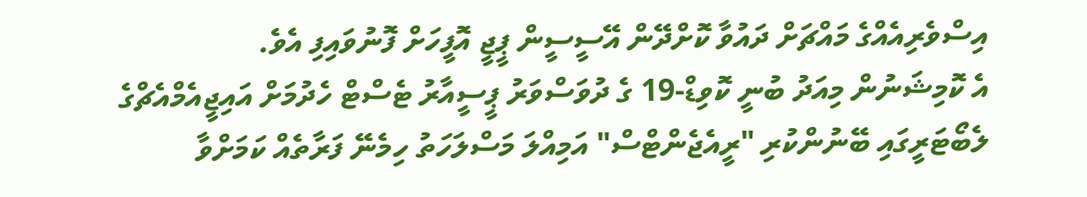އިސްވެރިއެއްގެ މައްޗަށް ދައުވާ ކޮށްދޭން އޭސީސީން ޕީޖީ އޮފީހަށް ފޮނުވައިފި އެވެ.
އެ ކޮމިޝަނުން މިއަދު ބުނީ ކޮވިޑް-19 ގެ ދުވަސްވަރު ޕީސީއާރު ޓެސްޓް ހެދުމަށް އައިޖީއެމްއެޗްގެ ލެބޯޓަރީގައި ބޭނުންކުރި "ރީއެޖެންޓްސް" އަމިއްލަ މަސްލަހަތު ހިމެނޭ ފަރާތެއް ކަމަށްވާ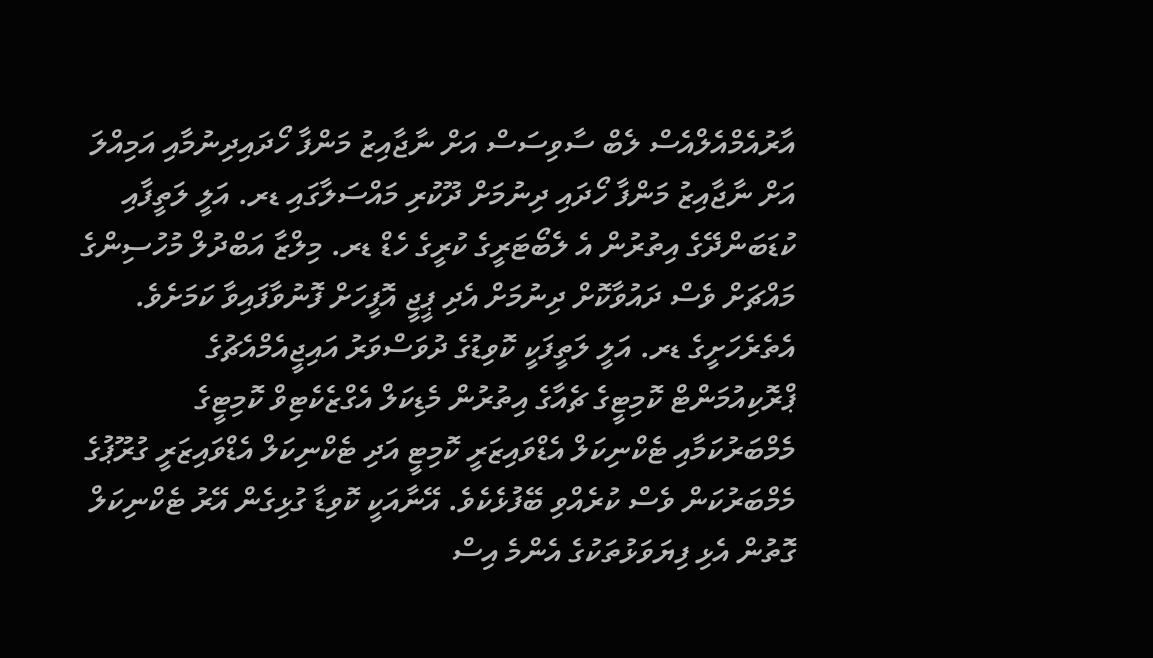އާރުއެމްއެލްއެސް ލެބް ސާވިސަސް އަށް ނާޖާއިޒު މަންފާ ހޯދައިދިނުމާއި އަމިއްލަ އަށް ނާޖާއިޒު މަންފާ ހޯދައި ދިނުމަށް ދޫކުރި މައްސަލާގައި ޑރ. އަލީ ލަތީފާއި ކުޑަބަންދޭގެ އިތުރުން އެ ލެބޯޓަރީގެ ކުރީގެ ހެޑް ޑރ. މިލްޒާ އަބްދުލް މުހުސިންގެ މައްޗަށް ވެސް ދައުވާކޮށް ދިނުމަށް އެދި ޕީޖީ އޮފީހަށް ފޮނުވާފައިވާ ކަމަށެވެ.
އެތެރެހަށީގެ ޑރ. އަލީ ލަތީފަކީ ކޮވިޑުގެ ދުވަސްވަރު އައިޖީއެމްއެޗުގެ ޕްރޮކިއުމަންޓް ކޮމިޓީގެ ޗެއާގެ އިތުރުން މެޑިކަލް އެގްޒެކެޓިވް ކޮމިޓީގެ މެމްބަރުކަމާއި ޓެކްނިކަލް އެޑްވައިޒަރީ ކޮމިޓީ އަދި ޓެކްނިކަލް އެޑްވައިޒަރީ ގުރޫޕުގެ މެމްބަރުކަން ވެސް ކުރެއްވި ބޭފުޅެކެވެ. އޭނާއަކީ ކޮވިޑާ ގުޅިގެން އޭރު ޓެކްނިކަލް ގޮތުން އެޅި ފިޔަވަޅުތަކުގެ އެންމެ އިސް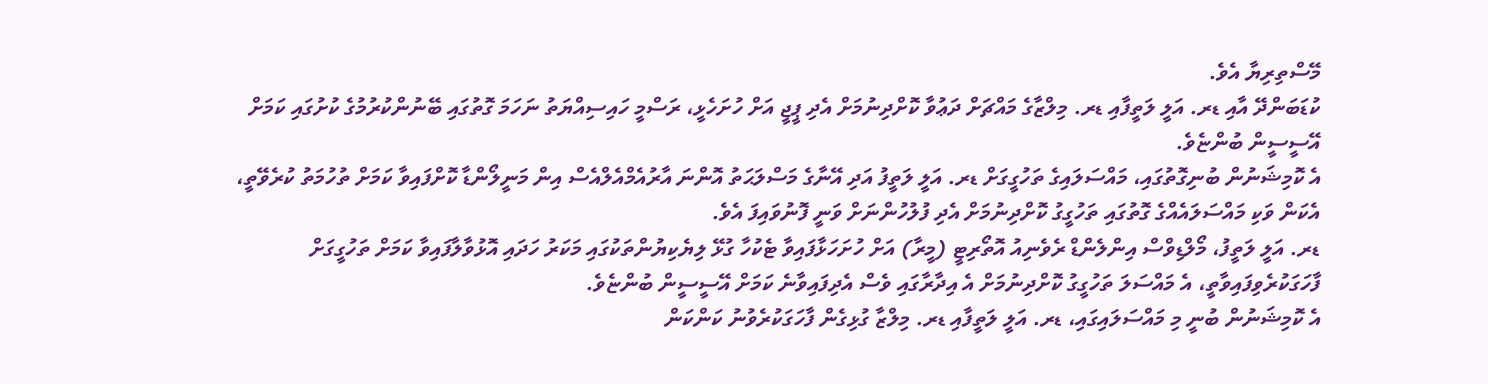މޭސްތިރިޔާ އެވެ.
ކުޑަބަންދޭ އާއި ޑރ. އަލީ ލަތީފާއި ޑރ. މިލްޒާގެ މައްޗަށް ދަޢުވާ ކޮށްދިނުމަށް އެދި ޕީޖީ އަށް ހުށަހެޅީ، ރަސްމީ ހައިސިއްޔަތު ނަހަމަ ގޮތުގައި ބޭނުންކުރުމުގެ ކުށުގައި ކަމަށް އޭސީސީން ބުންޏެވެ.
އެ ކޮމިޝަނުން ބުނިގޮތުގައި، މައްސަލައިގެ ތަހުގީގަށް ޑރ. އަލީ ލަތީފު އަދި އޭނާގެ މަސްލަޙަތު އޮންނަ އާރުއެމްއެލްއެސް އިން މަނީލޯންޑާ ކޮށްފައިވާ ކަމަށް ތުހުމަތު ކުރެވޭތީ، އެކަން ވަކި މައްސަލައެއްގެ ގޮތުގައި ތަހުގީގު ކޮށްދިނުމަށް އެދި ފުލުހުންނަށް ވަނީ ފޮނުވައިފަ އެވެ.
ޑރ. އަލީ ލަތީފު، މޯލްޑިވްސް އިންލެންޑް ރެވެނިއު އޮތޯރިޓީ (މީރާ) އަށް ހުށަހަޅާފައިވާ ޓެކުހާ ގުޅޭ ލިޔެކިޔުންތަކުގައި މަކަރު ހަދައި އޮޅުވާލާފައިވާ ކަމަށް ތަހުގީގަށް ފާހަގަކުރެވިފައިވާތީ، އެ މައްސަލަ ތަހުގީގު ކޮށްދިނުމަށް އެ އިދާރާގައި ވެސް އެދިފައިވާނެ ކަމަށް އޭސީސީން ބުންޏެވެ.
އެ ކޮމިޝަނުން ބުނީ މި މައްސަލައިގައި، ޑރ. އަލީ ލަތީފާއި ޑރ. މިލްޒާ ގުޅިގެން ފާހަގަކުރެވުނު ކަންކަން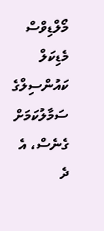މޯލްޑިވްސް މެޑިކަލް ކައުންސިލްގެ ސަމާލުކަމަށް ގެނެސް، އެ ދެ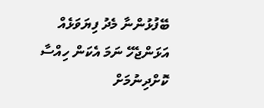ބޭފުޅުންނާ މެދު ފިޔަވަޅެއް އަޅަންޖެހޭ ނަމަ އެކަން ހިއްސާ ކޮށްދިނުމަށް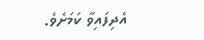އެދިފައިވާ ކަމަށެވެ.